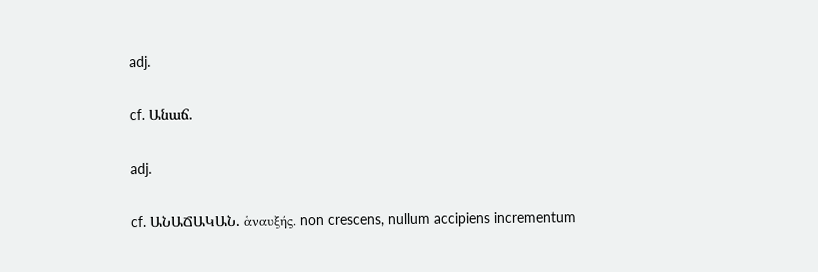adj.

cf. Անաճ.

adj.

cf. ԱՆԱՃԱԿԱՆ. ἁναυξής. non crescens, nullum accipiens incrementum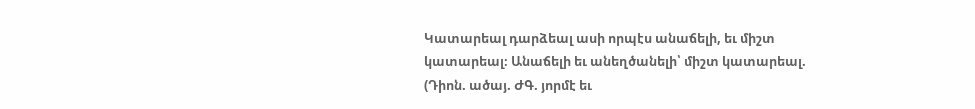Կատարեալ դարձեալ ասի որպէս անաճելի, եւ միշտ կատարեալ։ Անաճելի եւ անեղծանելի՝ միշտ կատարեալ. (Դիոն. ածայ. ԺԳ. յորմէ եւ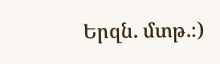Երզն. մտթ.։)